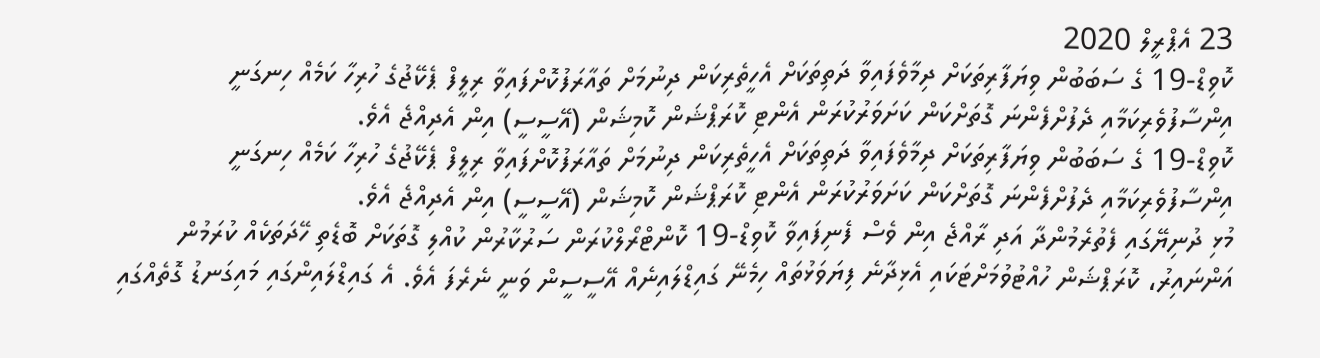23 އެޕްރީލް 2020
ކޮވިޑް-19 ގެ ސަބަބުން ވިޔަފާރިތަކަށް ދިމާވެފައިވާ ދަތިތަކަށް އެހީތެރިކަން ދިނުމަށް ތައާރަފުކޮށްފައިވާ ރިލީފް ޕެކޭޖުގެ ހުރިހާ ކަމެއް ހިނގަނީ އިންސާފުވެރިކަމާއި ދެފުށްފެންނަ ގޮތަށްކަން ކަށަވަރުކުރަން އެންޓި ކޮރަޕްޝަން ކޮމިޝަން (އޭސީސީ) އިން އެދިއްޖެ އެވެ.
ކޮވިޑް-19 ގެ ސަބަބުން ވިޔަފާރިތަކަށް ދިމާވެފައިވާ ދަތިތަކަށް އެހީތެރިކަން ދިނުމަށް ތައާރަފުކޮށްފައިވާ ރިލީފް ޕެކޭޖުގެ ހުރިހާ ކަމެއް ހިނގަނީ އިންސާފުވެރިކަމާއި ދެފުށްފެންނަ ގޮތަށްކަން ކަށަވަރުކުރަން އެންޓި ކޮރަޕްޝަން ކޮމިޝަން (އޭސީސީ) އިން އެދިއްޖެ އެވެ.
މުޅި ދުނިޔޭގައި ފެތުރެމުންދާ އަދި ރާއްޖެ އިން ވެސް ފެނިފައިވާ ކޮވިޑް-19 ކޮންޓްރޯލްކުރަން ސަރުކާރުން ކުއްލި ގޮތަކަށް ބޮޑެތި ހޭދަތަކެއް ކުރަމުން އަންނައިރު، ކޮރަޕްޝަން ހުއްޓުވުމަށްޓަކައި އެޅިދާނެ ފިޔަވަޅުތައް ހިމެނޭ ގައިޑްލައިނެއް އޭސީސީން ވަނީ ނެރެފަ އެވެ. އެ ގައިޑްލައިންގައި މައިގަނޑު ގޮތެއްގައި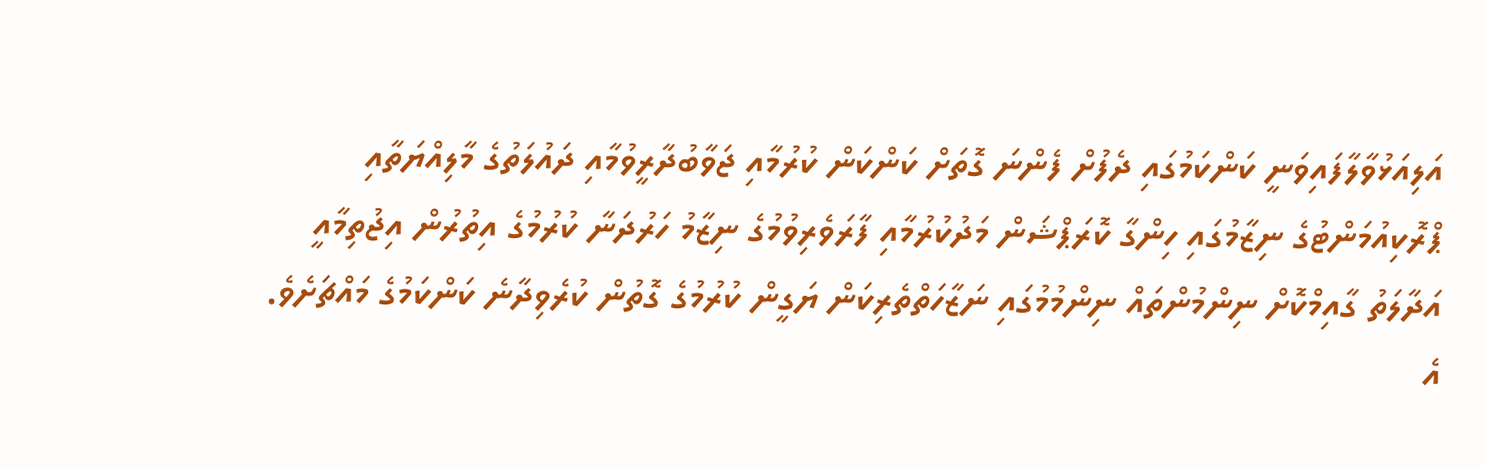އަލިއަޅުވާލާފައިވަނީ ކަންކަމުގައި ދެފުށް ފެންނަ ގޮތަށް ކަންކަން ކުރުމާއި ޖަވާބުދާރީވުމާއި ދައުލަތުގެ މާލިއްޔަތާއި ޕްރޮކިއުމަންޓުގެ ނިޒާމުގައި ހިންގާ ކޮރަޕްޝަން މަދުކުރުމާއި ފާރަވެރިވުމުގެ ނިޒާމު ހަރުދަނާ ކުރުމުގެ އިތުރުން އިޖުތިމާއީ އަދާލަތު ގާއިމްކޮށް ނިންމުންތައް ނިންމުމުގައި ނަޒާހަތްތެރިކަން ޔަގީން ކުރުމުގެ ގޮތުން ކުރެވިދާނެ ކަންކަމުގެ މައްޗަށެވެ.
އެ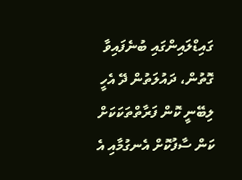ގައިޑްލައިންގައި ބުނެފައިވާ ގޮތުން، ދައުލަތުން ދޭ އެހީ ލިބޭނީ ކޮން ފަރާތްތަކަކަށް ކަން ސާފުކޮށް އެނގުމާއި އެ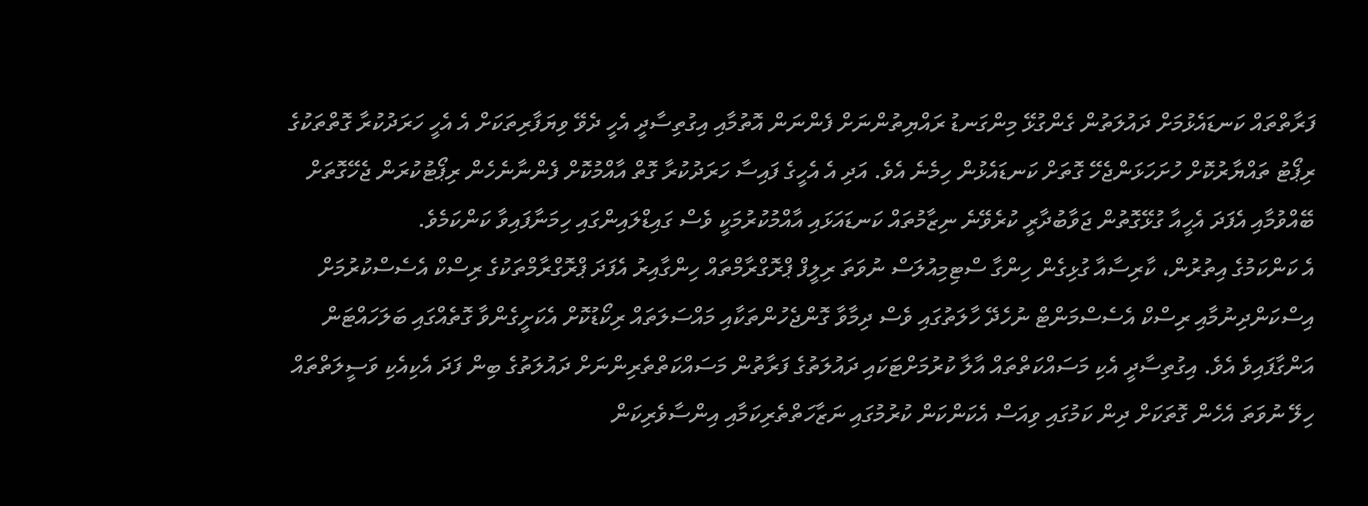ފަރާތްތައް ކަނޑައެޅުމަށް ދައުލަތުން ގެންގުޅޭ މިންގަނޑު ރައްޔިތުންނަށް ފެންނަން އޮތުމާއި އިގުތިސާދީ އެހީ ދެވޭ ވިޔަފާރިތަކަށް އެ އެހީ ހަރަދުކުރާ ގޮތްތަކުގެ ރިޕޯޓު ތައްޔާރުކޮށް ހުށަހަޅަންޖެހޭ ގޮތަށް ކަނޑައެޅުން ހިމެނެ އެވެ. އަދި އެ އެހީގެ ފައިސާ ހަރަދުކުރާ ގޮތް އާއްމުކޮށް ފެންނާނެހެން ރިޕޯޓުކުރަން ޖެހޭގޮތަށް ބޭއްވުމާއި އެފަދަ އެހީއާ ގުޅޭގޮތުން ޖަވާބުދާރީ ކުރެވޭނެ ނިޒާމުތައް ކަނޑައަޅައި އާއްމުކުރުމަކީ ވެސް ގައިޑްލައިންގައި ހިމަނާފައިވާ ކަންކަމެވެ.
އެ ކަންކަމުގެ އިތުރުން، ކާރިސާއާ ގުޅިގެން ހިންގާ ސްޓިމިއުލަސް ނުވަތަ ރިލީފް ޕްރޮގްރާމްތައް ހިންގާއިރު އެފަދަ ޕްރޮގްރާމްތަކުގެ ރިސްކް އެސެސްކުރުމަށް އިސްކަންދިނުމާއި ރިސްކް އެސެސްމަންޓް ނުހެދޭ ހާލަތުގައި ވެސް ދިމާވާ ގޮންޖެހުންތަކާއި މައްސަލަތައް ރިކޯޑުކޮށް އެކަށީގެންވާ ގޮތެއްގައި ބަލަހައްޓަން އަންގާފައިވެ އެވެ. އިގުތިސާދީ އެކި މަސައްކަތްތައް އާލާ ކުރުމަށްޓަކައި ދައުލަތުގެ ފަރާތުން މަސައްކަތްތެރިންނަށް ދައުލަތުގެ ބިން ފަދަ އެކިއެކި ވަސީލަތްތައް ހިލޭ ނުވަތަ އެހެން ގޮތަކަށް ދިން ކަމުގައި ވިއަސް އެކަންކަން ކުރުމުގައި ނަޒާހަތްތެރިކަމާއި އިންސާވެރިކަން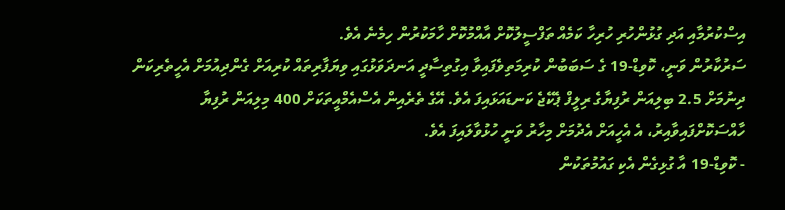އިސްކުރުމާއި އަދި ގުޅުންހުރި ހުރިހާ ކަމެއް ތަފްސީލުކޮށް އާއްމުކޮށް ހާމަކުރުން ހިމެނެ އެވެ.
ސަރުކާރުން ވަނީ، ކޮވިޑް-19 ގެ ސަބަބުން ކުރިމަތިވެފައިވާ އިގުތިސާދީ އަނދަވަޅުގައި ވިޔަފާރިތައް ކުރިއަށް ގެންދިއުމަށް އެހީތެރިކަން ދިނުމަށް 2.5 ބިލިއަން ރުފިޔާގެ ރިލީފް ޕެކޭޖެ ކަނޑައަޅައިފަ އެވެ. އޭގެ ތެރެއިން އެސްއެމްއީތަކަށް 400 މިލިއަން ރުފިޔާ ހާއްސަކޮށްފައިވާއިރު، އެ އެހީއަށް އެދުމަށް މިހާރު ވަނީ ހުޅުވާލައިފަ އެވެ.
- ކޮވިޑް-19 އާ ގުޅިގެން އެކި ގައުމުތަކުން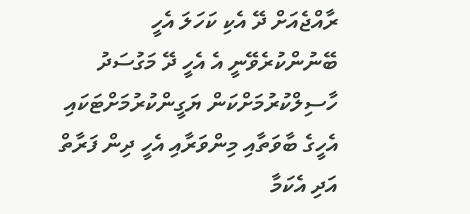ރާއްޖެއަށް ދޭ އެކި ކަހަލަ އެހީ ބޭނުންކުރެވޭނީ އެ އެހީ ދޭ މަގުސަދު ހާސިލްކުރުމަށްކަން ޔަގީންކުރުމަށްޓަކައި އެހީގެ ބާވަތާއި މިންވަރާއި އެހީ ދިން ފަރާތް އަދި އެކަމާ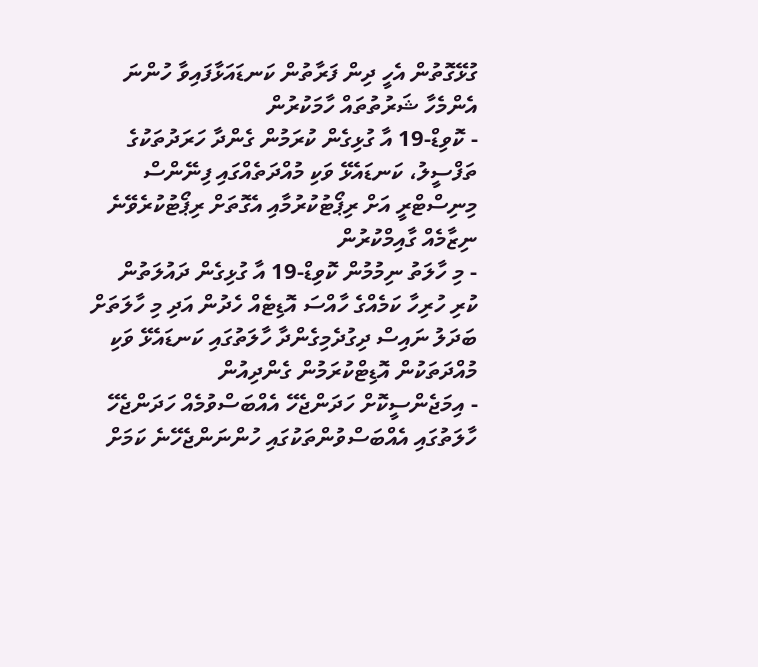ގުޅޭގޮތުން އެހީ ދިން ފަރާތުން ކަނޑައަޅާފައިވާ ހުންނަ އެންމެހާ ޝަރުތުތައް ހާމަކުރުން
- ކޮވިޑް-19 އާ ގުޅިގެން ކުރަމުން ގެންދާ ހަރަދުތަކުގެ ތަފްސީލު، ކަނޑައެޅޭ ވަކި މުއްދަތެއްގައި ފިނޭންސް މިނިސްޓްރީ އަށް ރިޕޯޓުކުރުމާއި އެގޮތަށް ރިޕޯޓުކުރެވޭނެ ނިޒާމެއް ގާއިމްކުރުން
- މި ހާލަތު ނިމުމުން ކޮވިޑް-19 އާ ގުޅިގެން ދައުލަތުން ކުރި ހުރިހާ ކަމެއްގެ ހާއްސަ އޮޑިޓެއް ހެދުން އަދި މި ހާލަތަށް ބަދަލު ނައިސް ދިގުދެމިގެންދާ ހާލަތުގައި ކަނޑައެޅޭ ވަކި މުއްދަތަކުން އޮޑިޓްކުރަމުން ގެންދިއުން
- އިމަޖެންސީކޮށް ހަދަންޖެހޭ އެއްބަސްވުމެއް ހަދަންޖެހޭ ހާލަތުގައި އެއްބަސްވުންތަކުގައި ހުންނަންޖެހޭނެ ކަމަށް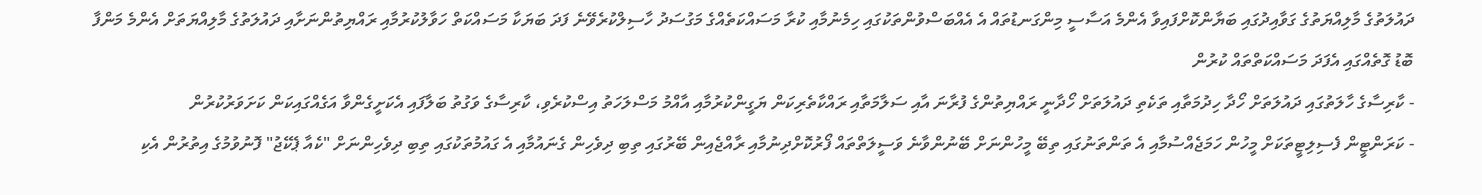ދައުލަތުގެ މާލިއްޔަތުގެ ގަވާއިދުގައި ބަޔާންކޮށްފައިވާ އެންމެ އަސާސީ މިންގަނޑުތައް އެ އެއްބަސްވުންތަކުގައި ހިމެނުމާއި ކުރާ މަސައްކަތެއްގެ މަގުސަދު ހާސިލްކުރެވޭނެ ފަދަ ބަޔަކާ މަސައްކަތް ހަވާލުކުރުމާއި ރައްޔިތުންނަށާއި ދައުލަތުގެ މާލިއްޔަތަށް އެންމެ މަންފާ ބޮޑު ގޮތެއްގައި އެފަދަ މަސައްކަތްތައް ކުރުން
- ކާރިސާގެ ހާލަތުގައި ދައުލަތަށް ހޯދާ ހިދުމަތާއި ތަކެތި ދައުލަތަށް ހޯދާނީ ރައްޔިތުންގެ ފުރާނަ އާއި ސަލާމަތާއި ރައްކާތެރިކަން ޔަގީންކުރުމާއި އާއްމު މަސްލަހަތު އިސްކުރެވި، ކާރިސާގެ ވަގުތު ބަލާފައި އެކަށީގެންވާ އަގެއްގައިކަން ކަށަވަރުކުރުން
- ކަރަންޓީން ފެސިލިޓީތަކަށް މީހުން ހަމަޖެއްސުމާއި އެ ތަންތަނުގައި ތިބޭ މީހުންނަށް ބޭނުންވާނެ ވަސީލަތްތައް ފޯރުކޮށްދިނުމާއި ރާއްޖެއިން ބޭރުގައި ތިބި ދިވެހިން ގެނައުމާއި އެ ގައުމުތަކުގައި ތިބި ދިވެހިންނަށް "ކެއާ ޕެކޭޖު" ފޮނުވުމުގެ އިތުރުން އެކި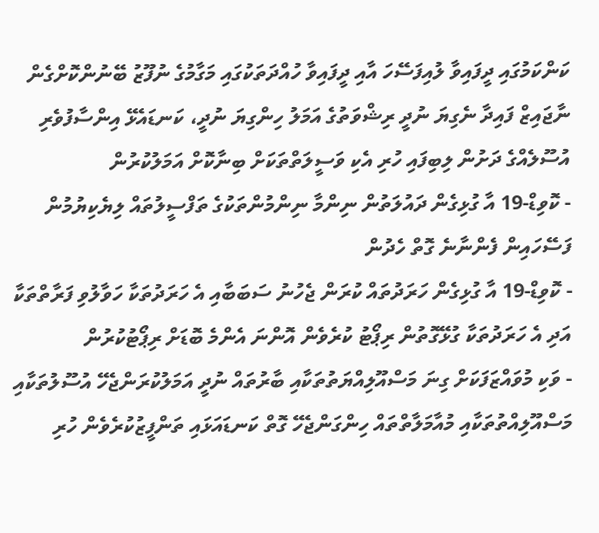ކަންކަމުގައި ދީފައިވާ ލުއިފަސޭހަ އާއި ދީފައިވާ ހުއްދަތަކުގައި މަގާމުގެ ނުފޫޒު ބޭނުންކޮށްގެން ނާޖައިޒް ފައިދާ ނެގިޔަ ނުދީ ރިޝްވަތުގެ އަމަލު ހިންގިޔަ ނުދީ، ކަނޑައެޅޭ އިންސާފުވެރި އުސޫލެއްގެ ދަށުން ލިބިފައި ހުރި އެކި ވަސީލަތްތަކަށް ބިނާކޮށް އަމަލުކުރުން
- ކޮވިޑް-19 އާ ގުޅިގެން ދައުލަތުން ނިންމާ ނިންމުންތަކުގެ ތަފްސީލުތައް ލިޔެކިޔުމުން ފަސޭހައިން ފެންނާނެ ގޮތް ހެދުން
- ކޮވިޑް-19 އާ ގުޅިގެން ހަރަދުތައް ކުރަން ޖެހުނު ސަބަބާއި އެ ހަރަދުތަކާ ހަވާލުވި ފަރާތްތަކާ އަދި އެ ހަރަދުތަކާ ގުޅޭގޮތުން ރިޕޯޓު ކުރެވެން އޮންނަ އެންމެ ބޮޑަށް ރިޕޯޓުކުރުން
- ވަކި މުވައްޒަފަކަށް ގިނަ މަސްއޫލިއްޔަތުތަކާއި ބާރުތައް ނުދީ އަމަލުކުރަންޖެހޭ އުސޫލުތަކާއި މަސްއޫލިއްތުތަކާއި މުއާމަލާތްތައް ހިންގަންޖެހޭ ގޮތް ކަނޑައަޅައި ތަންފީޒުކުރެވެން ހުރި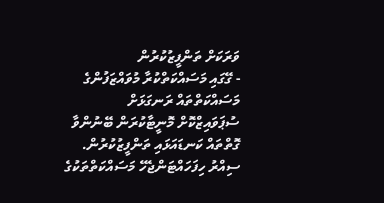ވަރަކަށް ތަންފީޒުކުރުން
- ގޭގައި މަސައްކަތްކުރާ މުވައްޒަފުންގެ މަސައްކަތްތައް ރަނގަޅަށް ސުޕަވައިޒްކޮށް މޮނީޓާކުރަން ބޭނުންވާ ގޮތްތައް ކަނޑައަޅައި ތަންފީޒުކުރުން. ސިއްރު ހިފަހައްޓަންޖެހޭ މަސައްކަތްތަކުގެ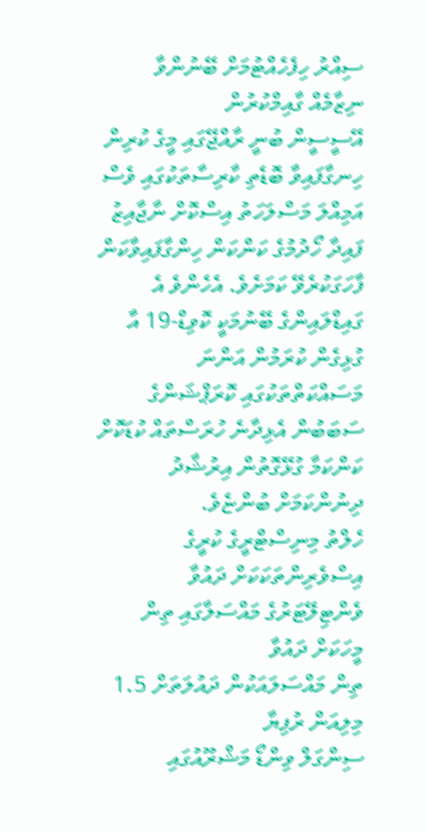ސިއްރު ހިފެހެއްޓުމަށް ބޭނުންވާ ނިޒާމެއް ގާއިމްކުރުން
އޭސީސީން ބުނީ ރާއްޖޭގައި މީގެ ކުރިން ހިނގާފައިވާ ބޮޑެތި ކާރިސާތަކުގައި ވެސް އަމިއްލަ މަސްލަހަތު އިސްކޮށް ނާޖާއިޒު ފައިދާ ހޯދުމުގެ ކަންކަން ހިންގާފައިވާކަން ފާހަގަކުރެވޭ ކަމަށެވެ. އެހެންވެ އެ ގައިޑްލައިންގެ ބޭނުމަކީ ކޮވިޑް-19 އާ ގުޅިގެން ކުރަމުން އަންނަ މަސައްކަތްތަކުގައި ކޮރަޕްޝަންގެ ސަބަބުން އެޅިދާނެ ހުރަސްތައް ކުޑަކޮށް ކަންކަމާ ގުޅޭގޮތުން އިރުޝާދު ދިނުންކަމަށް ބުންޏެވެ.
ހެލްތު މިނިސްޓްރީގެ ކުރީގެ އިސްވެރިންތަކަކަށް ދައުވާ
ވެންޓިލޭޓަރުގެ މައްސަލާގައި ތިން މީހަކަށް ދައުވާ
ތިން މައްސަލައަކުން ދައުލަތަށް 1.5 މިލިއަން ރުފިޔާ
ސިންގަލް ވިންޑޯ މަޝްރޫއުގައި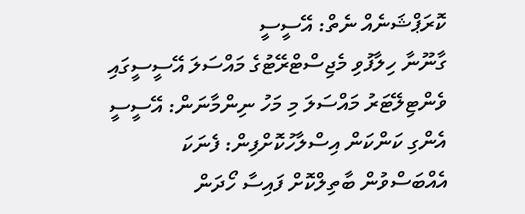ކޮރަޕްޝަނެއް ނެތް: އޭސީސީ
ގާނޫނާ ހިލާފުވި މެޖިސްޓްރޭޓުގެ މައްސަލަ އޭސީސީގައި
ވެންޓިލޭޓަރު މައްސަލަ މި މަހު ނިންމާނަން: އޭސީސީ
އެންގި ކަންކަން އިސްލާހުކޮށްފިން: ފެނަކަ
އެއްބަސްވުން ބާތިލްކޮށް ފައިސާ ހޯދަން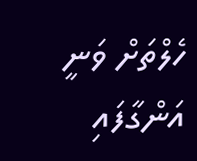ހެލްތަށް ވަނީ އަންގާފައި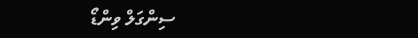ސިންގަލް ވިންޑޯ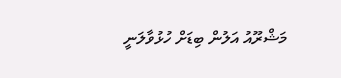މަޝްރޫއު އަލުން ބިޑަށް ހުޅުވާލަނީ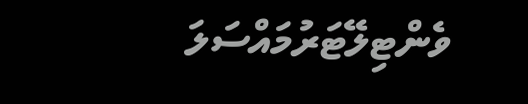ވެންޓިލޭޓަރުމައްސަލަ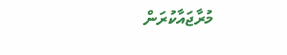މުރާޖައާކުރަން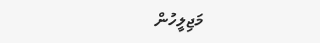މަޖިލީހުން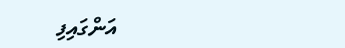އަންގައިފި